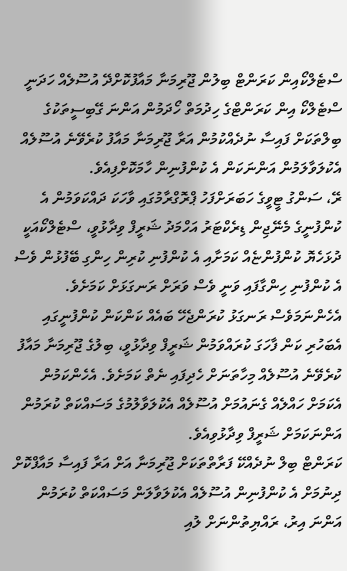ސްޓެލްކޯއިން ކަރަންޓް ބިލުން ޖޫރިމަނާ މައާފުކޮށްދޭ އުސޫލެއް ހަދަނީ
ސްޓެލްކޯ އިން ކަރަންޓްގެ ހިދުމަތް ހޯދަމުން އަންނަ ގޭބިސީތަކުގެ ބިލްތަކަށް ފައިސާ ނުދެއްކުމުން އަރާ ޖޫރިމަނާ މައާފު ކުރެވޭނެ އުސޫލެއް އެކުލަވާލަމުން އަންނަކަން އެ ކުންފުނިން ހާމަކޮށްފިއެވެ.
ރޭ، ސަންގު ޓީވީގެ ހަބަރަށްފަހު ޕްރޮގްރާމުގައި ވާހަކަ ދައްކަވަމުން އެ ކުންފުނީގެ މެނޭޖިން ޑިރެކްޓަރު އަހްމަދު ޝަރީފް ވިދާޅުވީ، ސްޓެލްކޯއަކީ ދުޅަހެޔޮ ކުންފުންޏެއް ކަމަށާއި އެ ކުންފުނި ކުރިން ހިންގި ބޭފުޅުން ވެސް އެ ކުންފުނި ހިންގާފައި ވަނީ ވެސް ވަރަށް ރަނގަޅަށް ކަމަށެވެ.
އެހެންނަމަވެސް ރަނގަޅު ކުރަންޖެހޭ ބައެއް ކަންކަން ކުންފުނީގައި އެބަހުރި ކަން ފާހަގަ ކުރައްވަމުން ޝަރީފް ވިދާޅުވީ، ބިލުގެ ޖޫރިމަނާ މައާފު ކުރެވޭނެ އުސޫލެއް މިހާތަނަށް ހެދިފައި ނެތް ކަމަށެވެ. އެހެންކަމުން އެކަމަށް ހައްލެއް ގެނައުމަށް އުސޫލެއް އެކުލަވާލުމުގެ މަސައްކަތް ކުރަމުން އަންނަކަމަށް ޝަރީފް ވިދާޅުވިއެވެ.
ކަރަންޓް ބިލް ނުދެއްކޭ ފަރާތްތަކަށް ޖޫރިމަނާ އަށް އަރާ ފައިސާ މައާފްކޮށް ދިނުމަށް އެ ކުންފުނިން އުސޫލެއް އެކުލަވާލަން މަސައްކަތް ކުރަމުން އަންނަ އިރު، ރައްޔިތުންނަށް ލުއި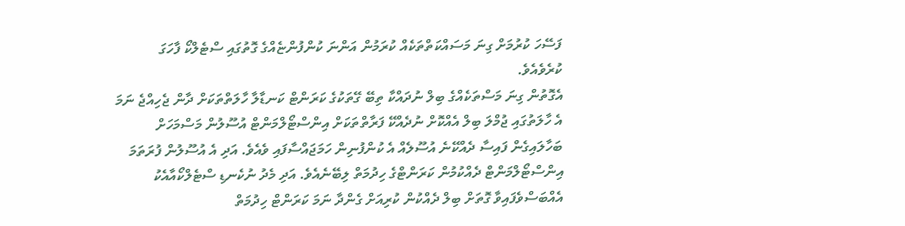ފަސޭހަ ކުރުމަށް ގިނަ މަސައްކަތްތަކެއް ކުރަމުން އަންނަ ކުންފުންޏެއްގެ ގޮތުގައި ސްޓެލްކޯ ފާހަގަ ކުރެވެއެވެ.
އެގޮތުން ގިނަ މަސްތަކެއްގެ ބިލް ނުދައްކާ ތިބޭ ގޭތަކުގެ ކަރަންޓް ކަނޑާލާ ހާލަތްތަކަށް ދާން ޖެހިއްޖެ ނަމަ އެ ހާލަތުގައި ޖުމްލަ ބިލް އެއްކޮށް ނުދެއްކޭ ފަރާތްތަކަށް އިންސްޓޯލްމަންޓް އުސޫލުން މަސްމަހަށް ބަހާލައިގެން ފައިސާ ދެއްކޭނެ އުސޫލެއް އެ ކުންފުނިން ހަމަޖައްސާފައި ވެއެވެ. އަދި އެ އުސޫލުން ފުރަތަމަ އިންސްޓޯލްމަންޓް ދެއްކުމުން ކަރަންޓްގެ ހިދުމަތް ލިބޭނެއެވެ. އަދި މެދު ނުކެނޑި ސްޓެލްކޯއާއެކު އެއްބަސްވެފައިވާ ގޮތަށް ބިލް ދެއްކުން ކުރިއަށް ގެންދާ ނަމަ ކަރަންޓް ހިދުމަތް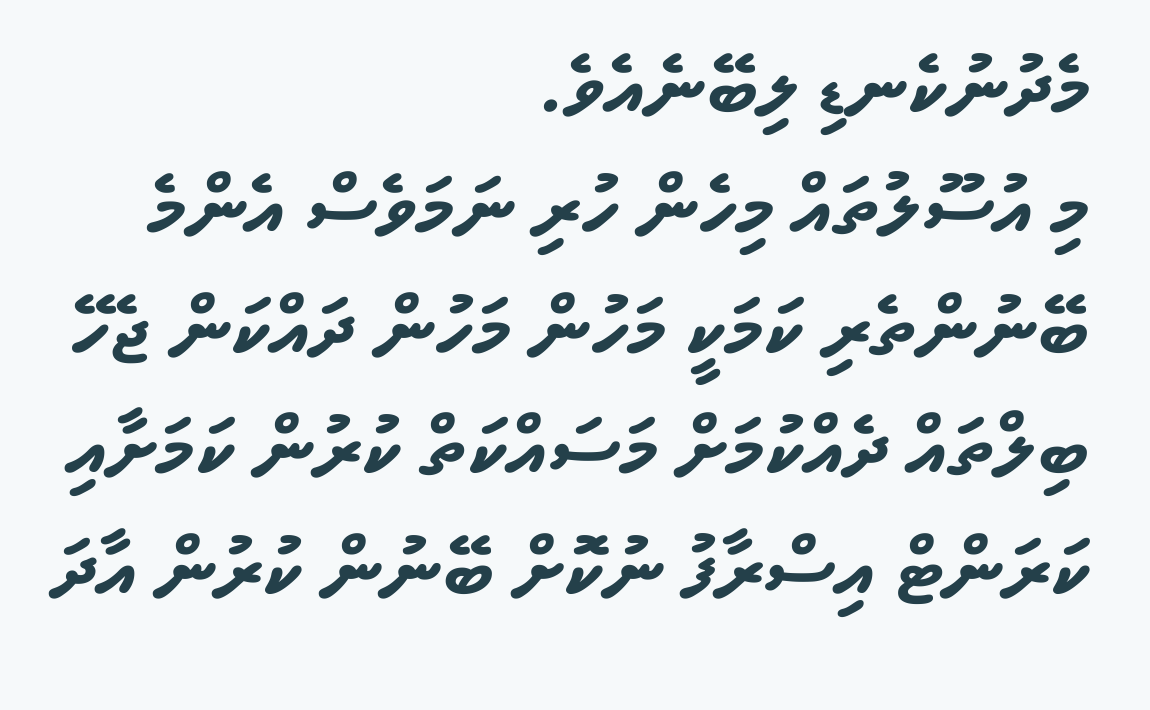މެދުނުކެނޑި ލިބޭނެއެވެ.
މި އުސޫލުތައް މިހެން ހުރި ނަމަވެސް އެންމެ ބޭނުންތެރި ކަމަކީ މަހުން މަހުން ދައްކަން ޖެހޭ ބިލްތައް ދެއްކުމަށް މަސައްކަތް ކުރުން ކަމަށާއި ކަރަންޓް އިސްރާފު ނުކޮށް ބޭނުން ކުރުން އާދަ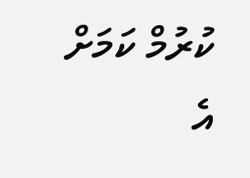ކުރުމް ކަމަށް އެ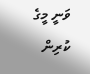ވަނީ މީގެ ކުރިން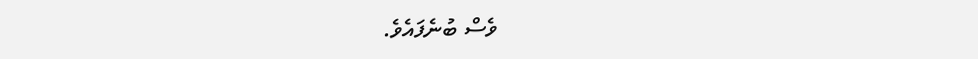ވެސް ބުނެފައެވެ.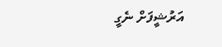އަރުޝީފަށް ނެގީ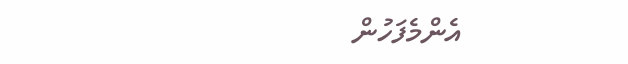އެންމެފަހުން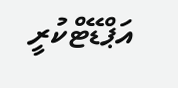އަޕްޑޭޓްކުރީ